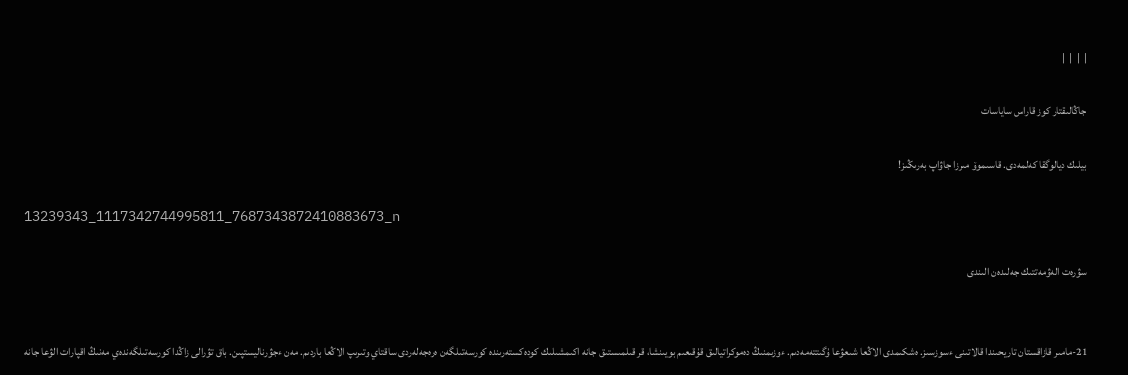|  |  |  |

جاڭالىقتار كوز قاراس ساياسات

بيلىك ديالوگقا كەلمەدى. قاسىموۆ مىرزا جاۋاپ بەرىڭىز!

13239343_1117342744995811_7687343872410883673_n

سۋرەت الەۋمەتتىك جەلىدەن الىندى


21-مامىر قازاقستان تاريحىندا قالاتىنى ءسوزسىز. ەشكىمدى الاڭعا شىعۋعا ۇگىتتەمەدىم. ءوزىمنىڭ دەموكراتيالىق قۇقىعىم بويىنشا، قر قىلمىستىق جانە اكىمشىلىك كودەكستەرىندە كورسەتىلگەن ەرەجەلەردى ساقتاي وتىرىپ الاڭعا باردىم. مەن ءجۋرناليستپىن. باق تۋرالى زاڭدا كورسەتىلگەندەي مەنىڭ اقپارات الۋعا جانە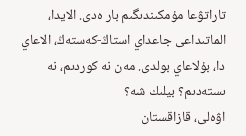تاراتۋعا مۇمكىندىگىم بار ەدى. الايدا، الماتىداعى جاعداي استاڭ-كەستەڭ، الاعاي دا، بۇلاعاي بولدى. مەن نە كوردىم، نە ىستەدىم؟ بيلىك شە؟
اۋەلى، قازاقستان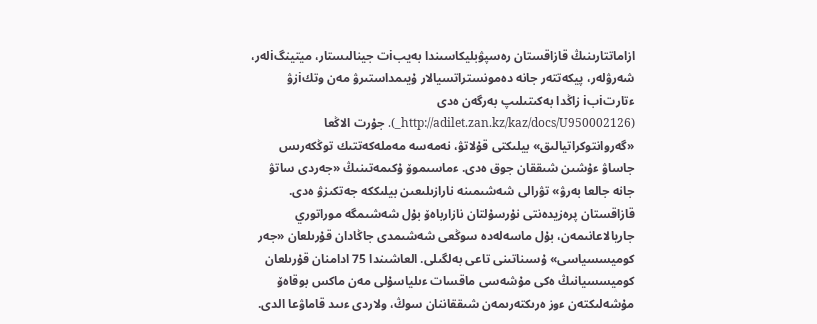ازاماتتارىنىڭ قازاقستان رەسپۋبليكاسىندا بەيبiت جينالىستار، ميتينگiلەر، شەرۋلەر، پيكەتتەر جانە دەمونستراتسيالار ۇيىمداستىرۋ مەن وتكiزۋ ءتارتiبi زاڭدا بەكىتىلىپ بەرگەن ەدى (http://adilet.zan.kz/kaz/docs/U950002126_). جۇرت الاڭعا «گەروانتوكراتيالىق» بيلىكتى قۇلاتۋ، نەمەسە مەملەكەتتىك توڭكەرىس جاساۋ ءۇشىن شىققان جوق ەدى. ءماسىموۆ ۇكىمەتىنىڭ «جەردى ساتۋ جانە جالعا بەرۋ» تۋرالى شەشىمىنە نارازىلىعىن بيلىككە جەتكىزۋ ەدى. قازاقستان پرەزيدەنتى نۇرسۇلتان نازارباەۆ بۇل شەشىمگە موراتوري جاريالاعانىمەن، بۇل ماسەلەدە سوڭعى شەشىمدى جاڭادان قۇرىلعان «جەر كوميسسياسى» ۇسىناتىنى تاعى بەلگىلى. العاشىندا 75 ادامنان قۇرىلعان كوميسسيانىڭ ەكى مۇشەسى ماقسات ءىلياسۇلى مەن ماكس بوقاەۆ مۇشەلىكتەن ءوز ەرىكتەرىمەن شىققاننان سوڭ، ولاردى ءىىد قاماۋعا الدى.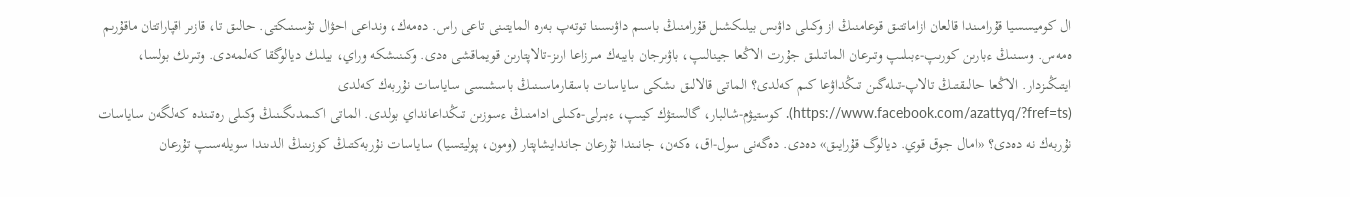ال كوميسسيا قۇرامىندا قالعان ازاماتتىق قوعامنىڭ از وكىلى داۋىس بيلىكشىل قۇرامنىڭ باسىم داۋىسىنا توتەپ بەرە المايتىنى تاعى راس. دەمەك، ونداعى احۋال تۇسىنىكتى. حالىق تا، قازىر اقپاراتتان ماقۇرىم ەمەس. وسىنىڭ ءبارىن كورىپ-ءبىلىپ وتىرعان الماتىلىق جۇرت الاڭعا جينالىپ، باۋىرجان بايبەك مىرزاعا ارىز-تالاپتارىن قويماقشى ەدى. وكىنىشكە وراي، بيلىك ديالوگقا كەلمەدى. وتىرىك بولسا، ايتىڭىزدار. الاڭعا حالىقتىڭ تالاپ-تىلەگىن تىڭداۋعا كىم كەلدى؟ الماتى قالالىق ىشكى ساياسات باسقارماسىنىڭ باسشىسى ساياسات نۇربەك كەلدى (https://www.facebook.com/azattyq/?fref=ts). كوستيۋم-شالبار، گالستۋك كيىپ، ءبىرلى-ەكىلى ادامنىڭ ءسوزىن تىڭداعانداي بولدى. الماتى اكىمدىگىنىڭ وكىلى رەتىندە كەلگەن ساياسات نۇربەك نە دەدى؟ «امال جوق قوي. ديالوگ قۇرايىق» دەدى. دەگەنى سول-اق، ەكەن، جانىندا تۇرعان جاندايشاپتار (ومون، پوليتسيا) ساياسات نۇربەكتىڭ كوزىنىڭ الدىندا سويلەسىپ تۇرعان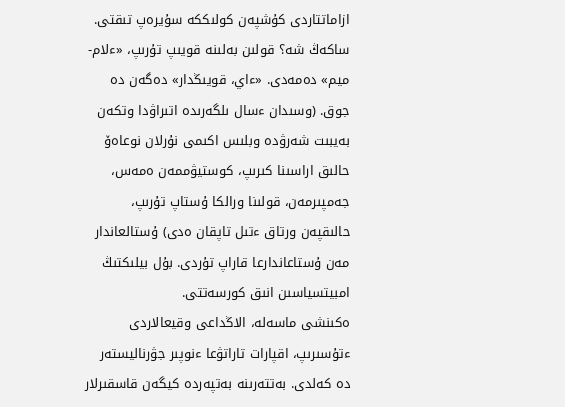ازاماتتاردى كۇشپەن كولىككە سۇيرەپ تىقتى. ساكەڭ شە؟ قولىن بەلىنە قويىپ تۇرىپ، «ءلام-ميم» دەمەدى. «ءاي، قويىڭدار» دەگەن دە جوق. (وسىدان ءسال ىلگەرىدە اتىراۋدا وتكەن بەيبىت شەرۋدە وبلىس اكىمى نۇرلان نوعاەۆ حالىق اراسىنا كىرىپ، كوستيۋممەن ەمەس، جەمپىرمەن، قولىنا ورالكا ۇستاپ تۇرىپ، حالىقپەن ورتاق ءتىل تاپقان ەدى) ۇستالعاندار مەن ۇستاعاندارعا قاراپ تۇردى. بۇل بيلىكتىڭ امبيتسياسىن انىق كورسەتتى.
ەكىنشى ماسەلە، الاڭداعى وقيعالاردى ءتۇسىرىپ، اقپارات تاراتۋعا ءنوپىر جۋرناليستەر دە كەلدى. بەتتەرىنە بەتپەردە كيگەن قاسقىرلار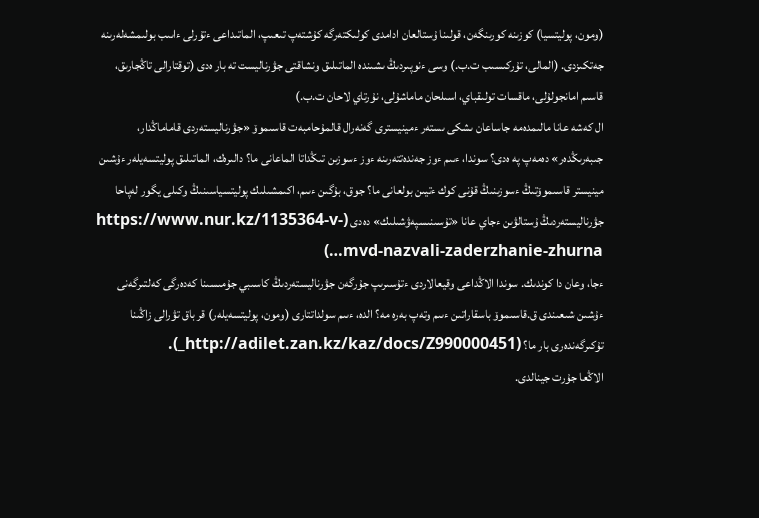(ومون، پوليتسيا) كوزىنە كورىنگەن، قولىنا ۇستالعان ادامدى كولىكتەرگە كۇشتەپ تىعىپ، الماتىداعى ءتۇرلى ءاىىب بولىمشەلەرىنە جەتكىزدى. (المالى، تۇركىسىب ت.ب.) وسى ءنوپىردىڭ ىشىندە الماتىلىق ونشاقتى جۋرناليست تە بار ەدى (توقتارالى تاڭجارىق، قاسىم امانجولۇلى، ماقسات تولىقباي، اسىلحان ماماشۇلى، نۇرتاي لاحان ت.ب.)
ال كەشە عانا مالىمدەمە جاساعان ىشكى ىستەر ءمينيسترى گەنەرال قالمۇحامبەت قاسىموۆ «جۋرناليستەردى قاماماڭدار، جىبەرىڭدەر» دەمەپ پە ەدى؟ سوندا، ءىىم ءوز جەندەتتەرىنە ءوز ءسوزىن تىڭداتا الماعانى ما؟ دالىرەك، الماتىلىق پوليتسەيلەر ءۇشىن مينيستر قاسىموۆتىڭ ءسوزىنىڭ قۇنى كوك ءتيىن بولعانى ما؟ جوق، بۇگىن ءىىم، اكىمشىلىك پوليتسياسىنىڭ وكىلى يگور لەپاحا جۋرناليستەردىڭ ۇستالۋىن ءجاي عانا «تۇسىنىسپەۋشىلىك» دەدى (https://www.nur.kz/1135364-v-mvd-nazvali-zaderzhanie-zhurna…)
ءجا، وعان دا كوندىك. سوندا الاڭداعى وقيعالاردى ءتۇسىرىپ جۇرگەن جۋرناليستەردىڭ كاسىبي جۇمىسىنا كەدەرگى كەلتىرگەنى ءۇشىن شىعىندى ق.قاسىموۆ باسقاراتىن ءىىم وتەپ بەرە مە؟ الدە، ءىىم سولداتتارى (ومون، پوليتسەيلەر) قر باق تۋرالى زاڭىنا تۇكىرگەندەرى بار ما؟ (http://adilet.zan.kz/kaz/docs/Z990000451_).
الاڭعا جۇرت جينالدى.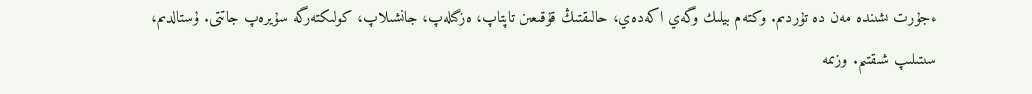ءجۇرت ىشىندە مەن دە تۇردىم. وكتەم بيلىك وگەي اكەدەي، حالىقتىڭ قۇقىعىن تاپتاپ، ەزگىلەپ، جانشىلاپ، كولىكتەرگە سۇيرەپ جاتتى. ۇستالدىم، سىتىلىپ شىقتىم. وزىمە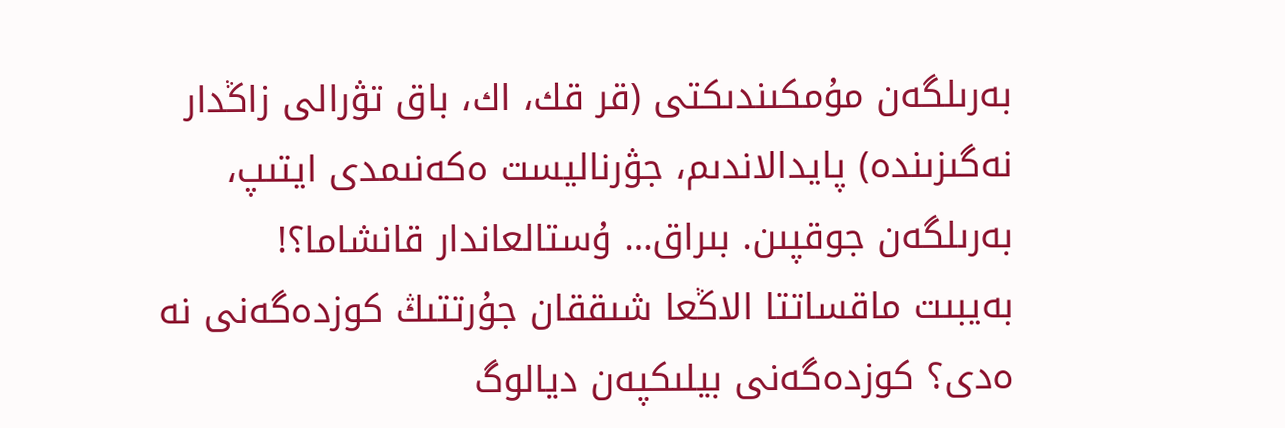بەرىلگەن مۇمكىندىكتى (قر قك، اك، باق تۋرالى زاڭدار نەگىزىندە) پايدالاندىم، جۋرناليست ەكەنىمدى ايتىپ، بەرىلگەن جوقپىن. بىراق… ۇستالعاندار قانشاما؟!
بەيبىت ماقساتتا الاڭعا شىققان جۇرتتىڭ كوزدەگەنى نە ەدى؟ كوزدەگەنى بيلىكپەن ديالوگ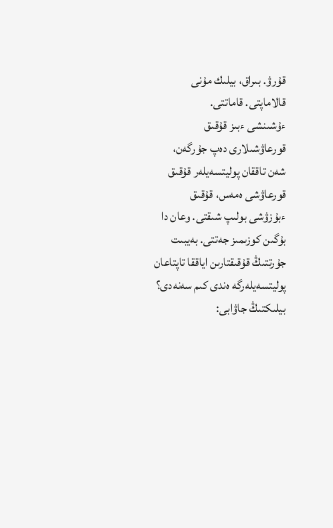قۇرۋ. بىراق، بيلىك مۇنى قالاماپتى. قاماتتى.
ءۇشىنشى ءبىز قۇقىق قورعاۋشىلارى دەپ جۇرگەن، شەن تاققان پوليتسەيلەر قۇقىق قورعاۋشى ەمەس، قۇقىق ءبۇزۋشى بولىپ شىقتى. وعان دا بۇگىن كوزىمىز جەتتى. بەيبىت جۇرتتىڭ قۇقىقتارىن اياققا تاپتاعان پوليتسەيلەرگە ەندى كىم سەنەدى؟ بيلىكتىڭ جاۋابى: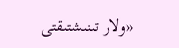«ولار تىنىشتىقتى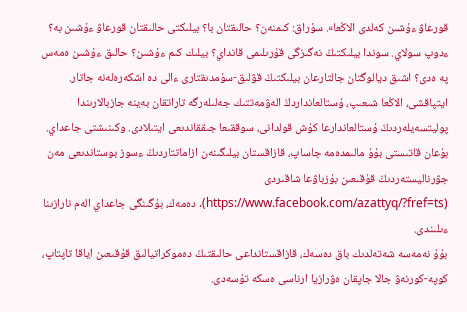قورعاۋ ءۇشىن كەلدى الاڭعا». سۇراق: كىمنەن؟ حالىقتان با؟ بيلىكتى حالىقتان قورعاۋ ءۇشىن بە؟ ءدوپ سولاي. سوندا بيلىكتىڭ نەگىزگى قۇرىلىمى قانداي؟ بيلىك كىم ءۇشىن؟ حالىق ءۇشىن ەمەس پە ەدى؟ اشىق ديالوگتان جالتارعان بيلىكتىڭ قۋلىق-سۇمدىقتارى ءالى دە اشكەرەلەنە جاتار. ايتپاقشى، الاڭعا شىعىپ، ۇستالعانداردڭ الەۋمەتتىك جەلىلەرگە تاراتقان بەينە جازبالارىندا پوليتسەيلەردىڭ ۇستالعاندارعا كۇش قولدانى، سوققىعا جىققاندىعى ايتىلادى. وكىنىشتى جاعداي.
بۇعان قاتىستى بۇۇ مالىمدەمە جاساپ، قازاقستان بيلىگىنەن ازاماتتاردىڭ ءسوز بوستاندىعى مەن جۋرناليستەردىڭ قۇقىعىن بۇزباۋعا شاقىردى (https://www.facebook.com/azattyq/?fref=ts). دەمەك، بۇگىنگى جاعداي الەم نارازىنا ءىلىندى.
بۇۇ نەمەسە شەتەلدىك باق دەسەك، قازاقستانداعى حالىقتىڭ دەموكراتيالىق قۇقىعىن اياقا تاپتاپ، كوپە-كورنەۋ جالا جاپقان ەۋرازيا ارناسى ەسكە تۇسەدى.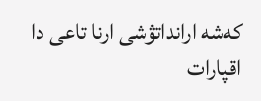كەشە ارانداتۋشى ارنا تاعى دا اقپارات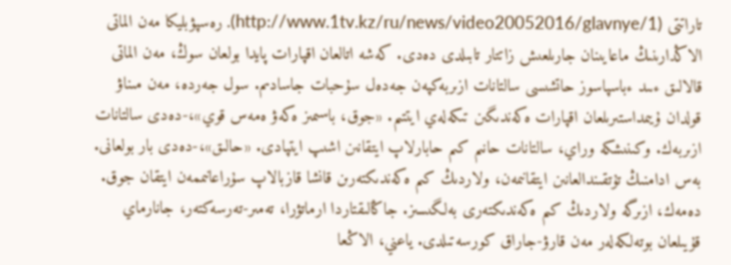تاراتتى (http://www.1tv.kz/ru/news/video20052016/glavnye/1). رەسپۋبليكا مەن الماتى الاڭدارىنىڭ ماعايىنان جارىلعىش زاتتار تابىلدى دەدى. كەشە اتالعان اقپارات پايدا بولعان سوڭ، مەن الماتى قالالىق ءىىد ءباسپاسوز حاتشىسى سالتانات ازىربەكپەن جەدەل سۇحبات جاسادىم. سول جەردە، مەن مىناۋ قولدان ۇيىمداستىرىلعان اقپارات ەكەندىگىن تىكەلەي ايتتىم. «جوق، باسىمىز ەكەۋ ەمەس قوي»،-دەدى سالتانات ازىربەك. وكىنىشكە وراي، سالتانات حانىم كىم حابارلاپ ايتقانىن اشىپ ايتپادى. «حالىق»،-دەدى بار بولعانى. بەس ادامنىڭ تۇتقىندالعانىن ايتقانىمەن، ولاردىڭ كىم ەكەندىكتەرىن قانشا قازبالاپ سۇراعانىممەن ايتقان جوق. دەمەك، ازىرگە ولاردىڭ كىم ەكەندىكتەرى بەلگىسىز. جاڭالىقتاردا ارماتۋرا، تەمىر-تەرسەكتەر، جانارماي قۇيىلعان بوتەلكەلەر مەن قارۋ-جاراق كورسەتىلدى. ياعني، الاڭعا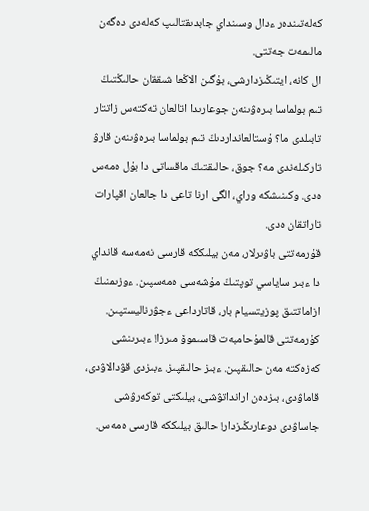كەلەتىندەر ءدال وسىنداي جابدىقتالىپ كەلەدى دەگەن مالىمەت جەتتى.
ال كانە، ايتىڭىزدارشى، بۇگىن الاڭعا شىققان حالىڭتىڭ تىم بولماسا بىرەۋىنەن جوعارىدا اتالعان تەكتەس زاتتار تابىلدى ما؟ ۇستالعانداردىڭ تىم بولماسا بىرەۋىنەن قارۋ تاركىلەندى مە؟ جوق، حالىقتىڭ ماقساتى دا بۇل ەمەس ەدى. وكىنىشكە وراي، الگى ارنا تاعى دا جالعان اقپارات تاراتقان ەدى.
قۇرمەتتى باۋىرلار، مەن بيلىككە قارسى نەمەسە قانداي دا ءبىر ساياسي توپتىڭ مۇشەسى ەمەسپىن. ءوزىمنىڭ ازاماتتىق پوزيتسيام بار، قاتارداعى ءجۋرناليستپىن.
كۇرمەتتى قالمۇحامبەت قاسىموۆ مىرزا! ءبىرىنشى كەزەكتە مەن حالىقپىن. ءبىز حالىقپىز. ءبىزدى قۋدالاۋدى، قاماۋدى، بىزدەن ارانداتۋشى، بيلىكتى توكەرۋشى جاساۋدى دوعارىڭىزدار! حالىق بيلىككە قارسى ەمەس.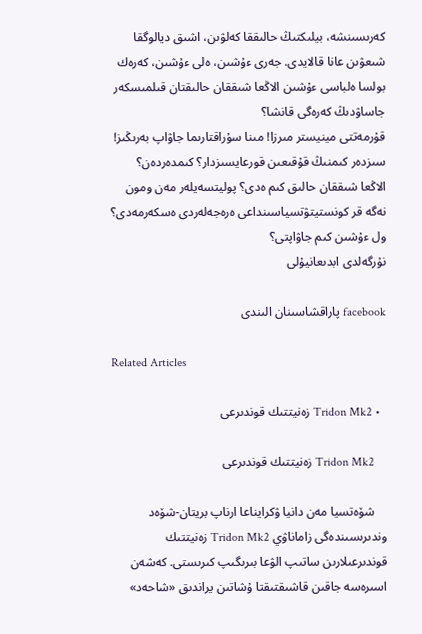كەرىسىنشە، بيلىكتىڭ حالىققا كەلۋىن، اشىق ديالوگقا شىعۋىن عانا قالايدى. جەرى ءۇشىن، ەلى ءۇشىن، كەرەك بولسا ەلباسى ءۇشىن الاڭعا شىققان حالىقتان قىلمىسكەر جاساۋدىڭ كەرەگى قانشا؟
قۇرمەتتى مينيستر مىرزا! مىنا سۇراقتارىما جاۋاپ بەرىڭىز! سىزدەر كىمنىڭ قۇقىعىن قورعايسىزدار؟ كىمدەردەن؟ الاڭعا شىققان حالىق كىم ەدى؟ پوليتسەيلەر مەن ومون نەگە قر كونستيتۋتسياسىنداعى ەرەجەلەردى ەسكەرمەدى؟ ول ءۇشىن كىم جاۋاپتى؟
نۇرگەلدى ابدىعانيۇلى

facebook پاراقشاسىنان الىندى

Related Articles

  • Tridon Mk2 زەنيتتىك قوندىرعى

    Tridon Mk2 زەنيتتىك قوندىرعى

    شۆەتسيا مەن دانيا ۋكرايناعا ارناپ بريتان-شۆەد وندىرىسىندەگى زاماناۋي Tridon Mk2 زەنيتتىك قوندىرعىلارىن ساتىپ الۋعا بىرىگىپ كىرىستى. كەشەن اسىرەسە جاقىن قاشىقتىقتا ۇشاتىن يراندىق «شاحەد»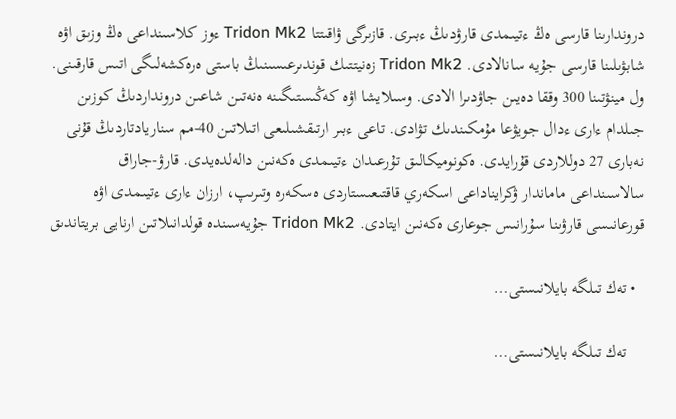دروندارىنا قارسى ەڭ ءتيىمدى قارۋدىڭ ءبىرى. قازىرگى ۋاقىتتا Tridon Mk2 ءوز كلاسىنداعى ەڭ وزىق اۋە شابۋىلىنا قارسى جۇيە سانالادى. Tridon Mk2 زەنيتتىك قوندىرعىسىنىڭ باستى ەرەكشەلىگى اتىس قارقىنى. ول مينۋتىنا 300 وققا دەيىن جاۋدىرا الادى. وسىلايشا اۋە كەڭىستىگىنە ەنەتىن شاعىن درونداردىڭ كوزىن جىلدام ءارى ءدال جويۋعا مۇمكىندىك تۋادى. تاعى ءبىر ارتىقشىلىعى اتىلاتىن 40-مم سناريادتاردىڭ قۇنى نەبارى 27 دوللاردى قۇرايدى. ەكونوميكالىق تۇرعىدان ءتيىمدى ەكەنىن دالەلدەيدى. قارۋ-جاراق سالاسىنداعى ماماندار ۋكرايناداعى اسكەري قاقتىعىستاردى ەسكەرە وتىرىپ، ارزان ءارى ءتيىمدى اۋە قورعانىسى قارۋىنا سۇرانىس جوعارى ەكەنىن ايتادى. Tridon Mk2 جۇيەسىندە قولدانىلاتىن ارنايى بريتاندىق

  • تەك تىلگە بايلانىستى…

    تەك تىلگە بايلانىستى…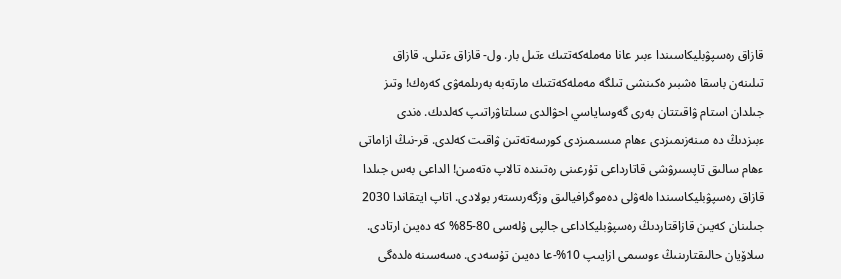قازاق رەسپۋبليكاسىندا ءبىر عانا مەملەكەتتىك ءتىل بار. ول- قازاق ءتىلى. قازاق تىلىنەن باسقا ەشبىر ەكىنشى تىلگە مەملەكەتتىك مارتەبە بەرىلمەۋى كەرەك! وتىز جىلدان استام ۋاقىتتان بەرى گەوساياسي احۋالدى سىلتاۋراتىپ كەلدىك. ەندى ءبىزدىڭ دە مىنەزىمىزدى ءھام مىسىمىزدى كورسەتەتىن ۋاقىت كەلدى. قر-نىڭ ازاماتى ءھام سالىق تاپسىرۋشى قاتارداعى تۇرعىنى رەتىندە تالاپ ەتەمىن! الداعى بەس جىلدا قازاق رەسپۋبليكاسىندا ەلەۋلى دەموگرافيالىق وزگەرىستەر بولادى. اتاپ ايتقاندا 2030 جىلىنان كەيىن قازاقتاردىڭ رەسپۋبليكاداعى جالپى ۇلەسى 80-85% كە دەيىن ارتادى. سلاۆيان حالىقتارىنىڭ ءوسىمى ازايىپ 10%-عا دەيىن تۇسەدى. ەسەسىنە ەلدەگى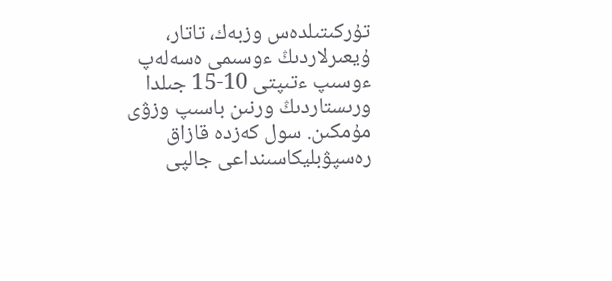تۇركىتىلدەس وزبەك، تاتار، ۇيعىرلاردىڭ ءوسىمى ەسەلەپ ءوسىپ ءتىپتى 10-15 جىلدا ورىستاردىڭ ورنىن باسىپ وزۋى مۇمكىن. سول كەزدە قازاق رەسپۋبليكاسىنداعى جالپى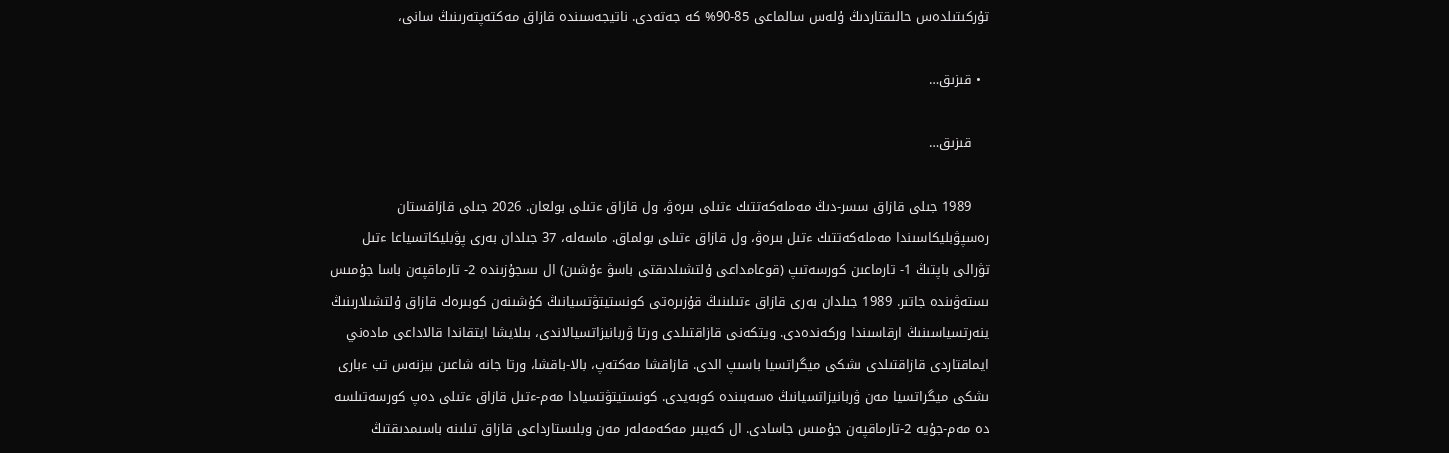تۇركىتىلدەس حالىقتاردىڭ ۇلەس سالماعى 85-90% كە جەتەدى. ناتيجەسىندە قازاق مەكتەپتەرىنىڭ سانى،

  • قىزىق…

    قىزىق…

    1989 جىلى قازاق سسر-دىڭ مەملەكەتتىك ءتىلى بىرەۋ، ول قازاق ءتىلى بولعان. 2026 جىلى قازاقستان رەسپۋبليكاسىندا مەملەكەتتىك ءتىل بىرەۋ، ول قازاق ءتىلى بولماق. ماسەلە، 37 جىلدان بەرى پۋبليكاتسياعا ءتىل تۋرالى باپتىڭ 1- تارماعىن كورسەتىپ (قوعامداعى ۇلتشىلدىقتى باسۋ ءۇشىن) ال ىسجۇزىندە 2- تارماقپەن باسا جۇمىس ىستەۋىندە جاتىر. 1989 جىلدان بەرى قازاق ءتىلىنىڭ قۇزىرەتى كونستيتۋتسيانىڭ كۇشىنەن كوبىرەك قازاق ۇلتشىلارىنىڭ ينەرتسياسىنىڭ ارقاسىندا وركەندەدى. ويتكەنى قازاقتىلدى ورتا ۋربانيزاتسيالاندى، بىلايشا ايتقاندا قالاداعى مادەني ايماقتاردى قازاقتىلدى ىشكى ميگراتسيا باسىپ الدى. قازاقشا مەكتەپ، بالا-باقشا، ورتا جانە شاعىن بيزنەس تب ءبارى ىشكى ميگراتسيا مەن ۋربانيزاتسيانىڭ ەسەبىندە كوبەيدى. كونستيتۋتسيادا مەم-ءتىل قازاق ءتىلى دەپ كورسەتىلسە دە مەم-جۇيە 2-تارماقپەن جۇمىس جاسادى. ال كەيبىر مەكەمەلەر مەن وبلىستارداعى قازاق تىلىنە باسىمدىقتىڭ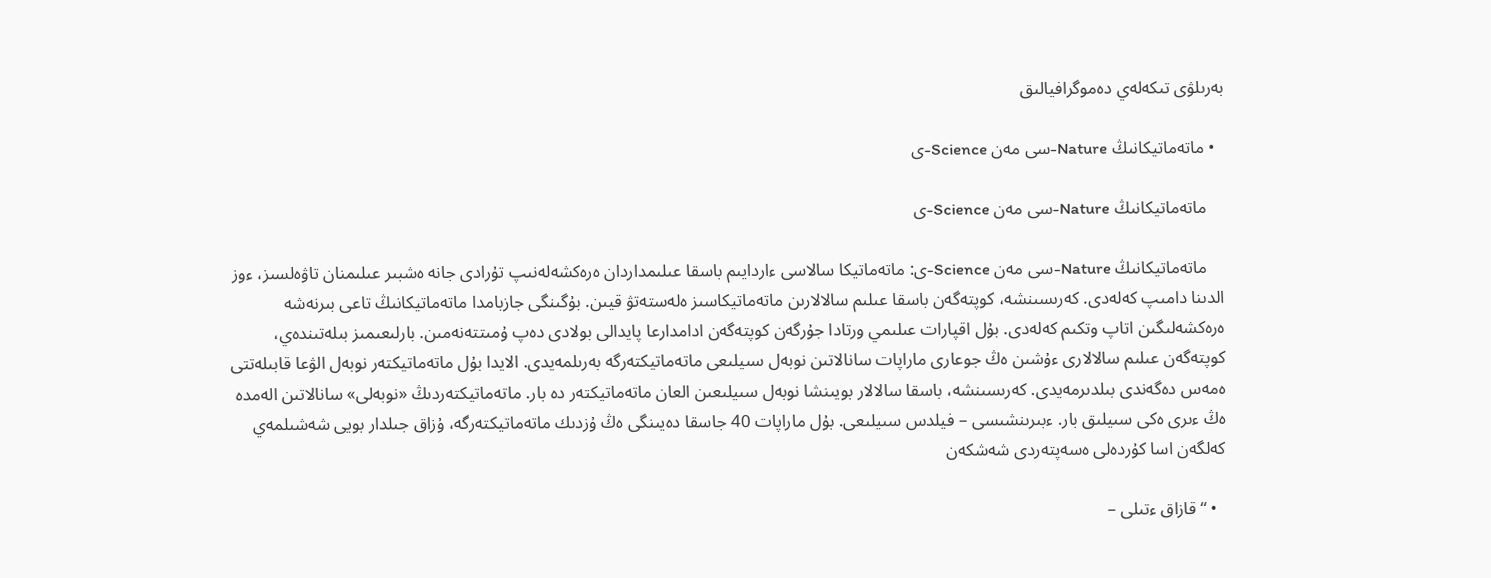بەرىلۋى تىكەلەي دەموگرافيالىق

  • ماتەماتيكانىڭ Nature-سى مەن Science-ى

    ماتەماتيكانىڭ Nature-سى مەن Science-ى

    ماتەماتيكانىڭ Nature-سى مەن Science-ى: ماتەماتيكا سالاسى ءاردايىم باسقا عىلىمداردان ەرەكشەلەنىپ تۇرادى جانە ەشبىر عىلىمنان تاۋەلسىز، ءوز الدىنا دامىپ كەلەدى. كەرىسىنشە، كوپتەگەن باسقا عىلىم سالالارىن ماتەماتيكاسىز ەلەستەتۋ قيىن. بۇگىنگى جازبامدا ماتەماتيكانىڭ تاعى بىرنەشە ەرەكشەلىگىن اتاپ وتكىم كەلەدى. بۇل اقپارات عىلىمي ورتادا جۇرگەن كوپتەگەن ادامدارعا پايدالى بولادى دەپ ۇمىتتەنەمىن. بارلىعىمىز بىلەتىندەي، كوپتەگەن عىلىم سالالارى ءۇشىن ەڭ جوعارى ماراپات سانالاتىن نوبەل سىيلىعى ماتەماتيكتەرگە بەرىلمەيدى. الايدا بۇل ماتەماتيكتەر نوبەل الۋعا قابىلەتتى ەمەس دەگەندى بىلدىرمەيدى. كەرىسىنشە، باسقا سالالار بويىنشا نوبەل سىيلىعىن العان ماتەماتيكتەر دە بار. ماتەماتيكتەردىڭ «نوبەلى» سانالاتىن الەمدە ەڭ ءىرى ەكى سىيلىق بار. ءبىرىنشىسى – فيلدس سىيلىعى. بۇل ماراپات 40 جاسقا دەيىنگى ەڭ ۇزدىك ماتەماتيكتەرگە، ۇزاق جىلدار بويى شەشىلمەي كەلگەن اسا كۇردەلى ەسەپتەردى شەشكەن

  • “قازاق ءتىلى –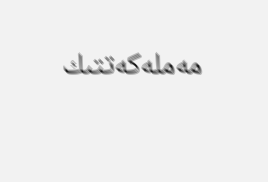مەملەكەتتىك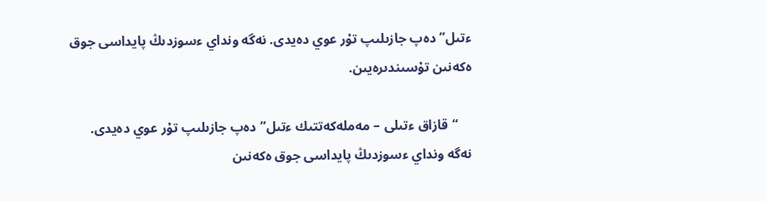ءتىل” دەپ جازىلىپ تۇر عوي دەيدى. نەگە ونداي ءسوزدىڭ پايداسى جوق ەكەنىن تۇسىندىرەيىن.

    “قازاق ءتىلى – مەملەكەتتىك ءتىل” دەپ جازىلىپ تۇر عوي دەيدى. نەگە ونداي ءسوزدىڭ پايداسى جوق ەكەنىن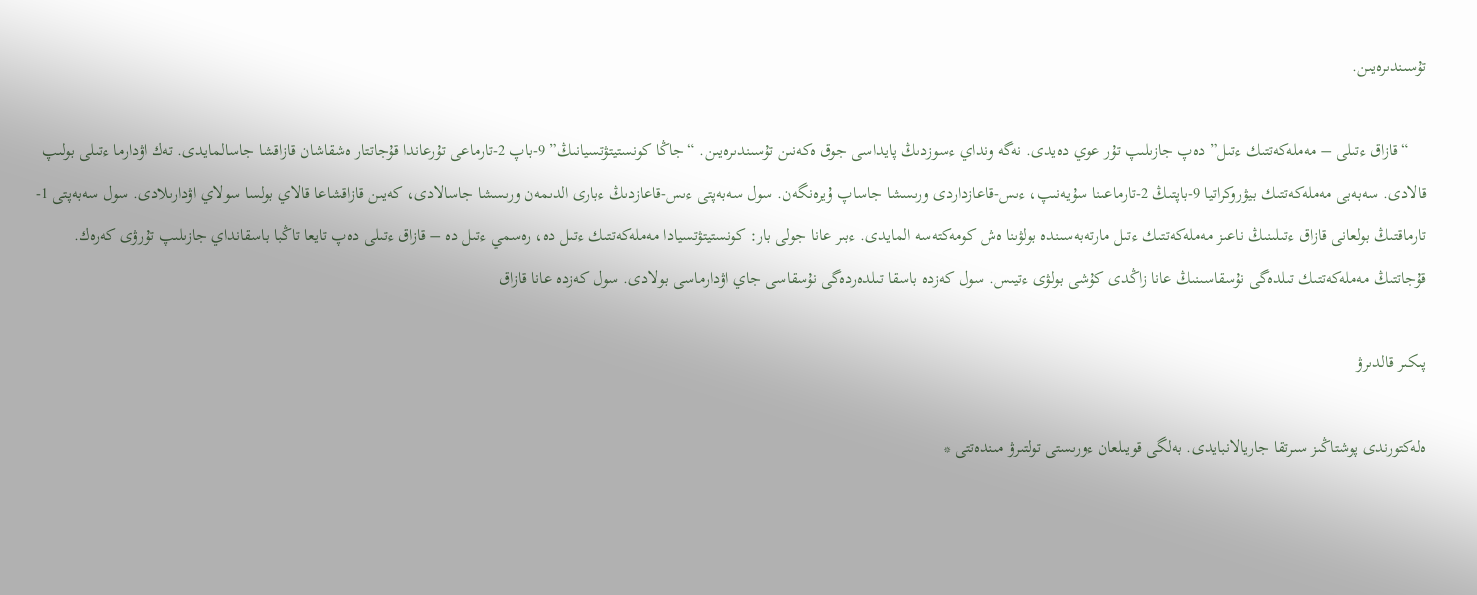تۇسىندىرەيىن.

    “قازاق ءتىلى – مەملەكەتتىك ءتىل” دەپ جازىلىپ تۇر عوي دەيدى. نەگە ونداي ءسوزدىڭ پايداسى جوق ەكەنىن تۇسىندىرەيىن. “جاڭا كونستيتۋتسيانىڭ” 9-باپ 2-تارماعى تۇرعاندا قۇجاتتار ەشقاشان قازاقشا جاسالمايدى. تەك اۋدارما ءتىلى بولىپ قالادى. سەبەبى مەملەكەتتىك بيۋروكراتيا 9-باپتىڭ 2-تارماعىنا سۇيەنىپ، ءىس-قاعازداردى ورىسشا جاساپ ۇيرەنگەن. سول سەبەپتى ءىس-قاعازدىڭ ءبارى الدىمەن ورىسشا جاسالادى، كەيىن قازاقشاعا قالاي بولسا سولاي اۋدارىلادى. سول سەبەپتى 1-تارماقتىڭ بولعانى قازاق ءتىلىنىڭ ناعىز مەملەكەتتىك ءتىل مارتەبەسىندە بولۋىنا ەش كومەكتەسە المايدى. ءبىر عانا جولى بار: كونستيتۋتسيادا مەملەكەتتىك ءتىل دە، رەسمي ءتىل دە – قازاق ءتىلى دەپ تايعا تاڭبا باسقانداي جازىلىپ تۇرۋى كەرەك. قۇجاتتىڭ مەملەكەتتىك تىلدەگى نۇسقاسىنىڭ عانا زاڭدى كۇشى بولۋى ءتيىس. سول كەزدە باسقا تىلدەردەگى نۇسقاسى جاي اۋدارماسى بولادى. سول كەزدە عانا قازاق

پىكىر قالدىرۋ

ەلەكتورندى پوشتاڭىز سىرتقا جاريالانبايدى. بەلگى قويىلعان ءورىستى تولتىرۋ مىندەتتى *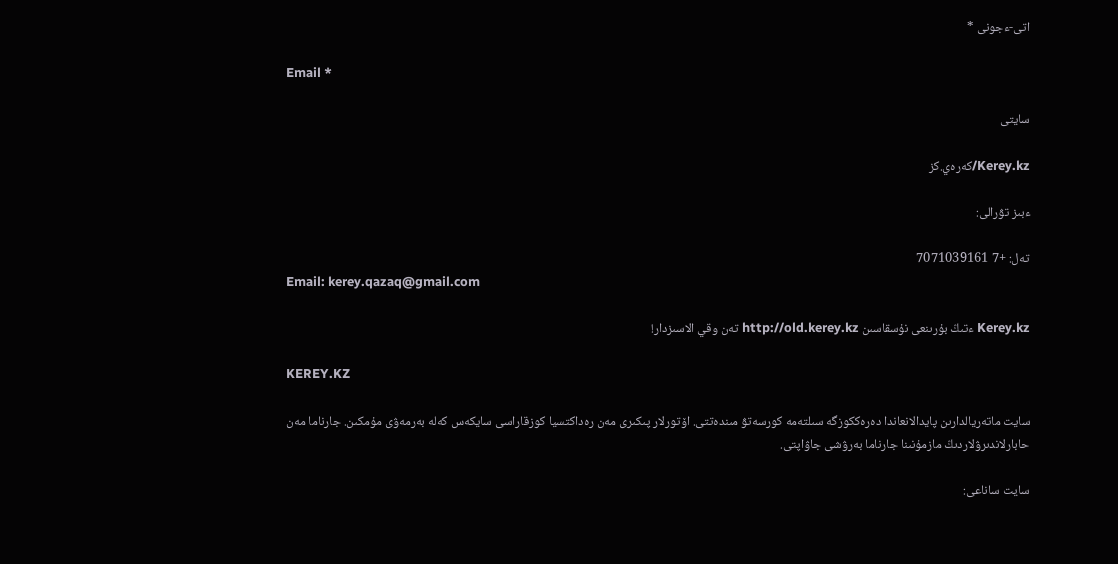اتى-ءجونى *

Email *

سايتى

Kerey.kz/كەرەي.كز

ءبىز تۋرالى:

تەل: +7 7071039161
Email: kerey.qazaq@gmail.com

Kerey.kz ءتىڭ بۇرىنعى نۇسقاسىن http://old.kerey.kz تەن وقي الاسىزدار!

KEREY.KZ

سايت ماتەريالدارىن پايدالانعاندا دەرەككوزگە سىلتەمە كورسەتۋ مىندەتتى. اۆتورلار پىكىرى مەن رەداكتسيا كوزقاراسى سايكەس كەلە بەرمەۋى مۇمكىن. جارناما مەن حابارلاندىرۋلاردىڭ مازمۇنىنا جارناما بەرۋشى جاۋاپتى.

سايت ساناعى: